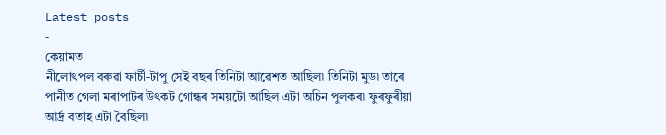Latest posts
-
কেয়ামত
নীলোৎপল বৰুৱা ফাৰ্চী-টাপু সেই বছৰ তিনিটা আৱেশত আছিল৷ তিনিটা মুড৷ তাৰে পানীত গেলা মৰাপাটৰ উৎকট গোন্ধৰ সময়টো আছিল এটা অচিন পুলকৰ৷ ফুৰফুৰীয়া আৰ্দ্ৰ বতাহ এটা বৈছিল৷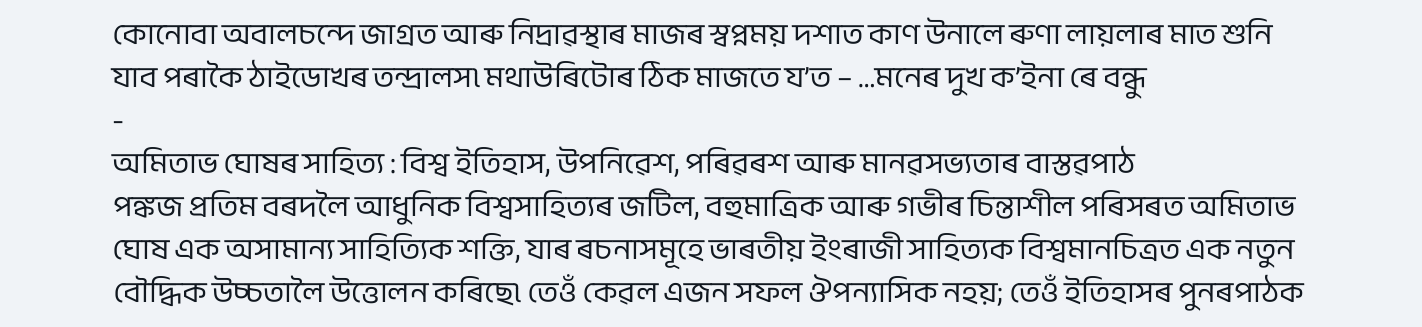কোনোবা অবালচন্দে জাগ্ৰত আৰু নিদ্ৰাৱস্থাৰ মাজৰ স্বপ্নময় দশাত কাণ উনালে ৰুণা লায়লাৰ মাত শুনি যাব পৰাকৈ ঠাইডোখৰ তন্দ্ৰালস৷ মথাউৰিটোৰ ঠিক মাজতে য’ত – …মনেৰ দুখ ক’ইনা ৰে বন্ধু
-
অমিতাভ ঘোষৰ সাহিত্য : বিশ্ব ইতিহাস, উপনিৱেশ, পৰিৱৰশ আৰু মানৱসভ্যতাৰ বাস্তৱপাঠ
পঙ্কজ প্ৰতিম বৰদলৈ আধুনিক বিশ্বসাহিত্যৰ জটিল, বহুমাত্ৰিক আৰু গভীৰ চিন্তাশীল পৰিসৰত অমিতাভ ঘোষ এক অসামান্য সাহিত্যিক শক্তি, যাৰ ৰচনাসমূহে ভাৰতীয় ইংৰাজী সাহিত্যক বিশ্বমানচিত্রত এক নতুন বৌদ্ধিক উচ্চতালৈ উত্তোলন কৰিছে৷ তেওঁ কেৱল এজন সফল ঔপন্যাসিক নহয়; তেওঁ ইতিহাসৰ পুনৰপাঠক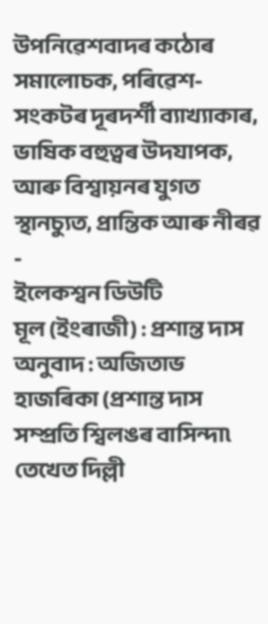উপনিৱেশবাদৰ কঠোৰ সমালোচক, পৰিৱেশ-সংকটৰ দূৰদৰ্শী ব্যাখ্যাকাৰ, ভাষিক বহুত্বৰ উদযাপক, আৰু বিশ্বায়নৰ যুগত স্থানচ্যুত, প্রান্তিক আৰু নীৰৱ
-
ইলেকশ্বন ডিউটি
মূল (ইংৰাজী) : প্ৰশান্ত দাস অনুবাদ : অজিতাভ হাজৰিকা (প্ৰশান্ত দাস সম্প্ৰতি শ্বিলঙৰ বাসিন্দা৷ তেখেত দিল্লী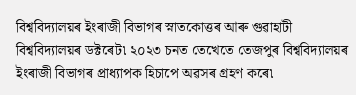বিশ্ববিদ্যালয়ৰ ইংৰাজী বিভাগৰ স্নাতকোত্তৰ আৰু গুৱাহাটী বিশ্ববিদ্যালয়ৰ ডক্টৰেট৷ ২০২৩ চনত তেখেতে তেজপুৰ বিশ্ববিদ্যালয়ৰ ইংৰাজী বিভাগৰ প্ৰাধ্যাপক হিচাপে অৱসৰ গ্ৰহণ কৰে৷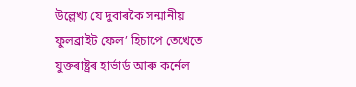উল্লেখ্য যে দুবাৰকৈ সন্মানীয় ফুলব্ৰাইট ফেল’ হিচাপে তেখেতে যুক্তৰাষ্ট্ৰৰ হাৰ্ভাৰ্ড আৰু কৰ্নেল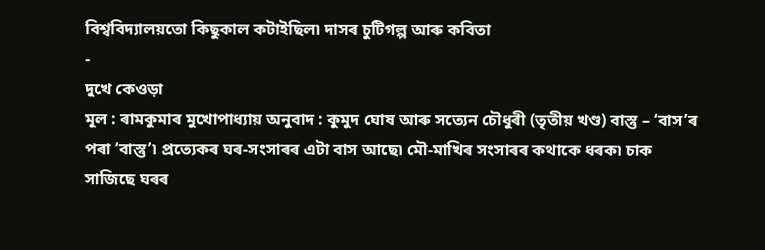বিশ্ববিদ্যালয়তো কিছুকাল কটাইছিল৷ দাসৰ চুটিগল্প আৰু কবিতা
-
দুখে কেওড়া
মূল : ৰামকুমাৰ মুখোপাধ্যায় অনুবাদ : কুমুদ ঘোষ আৰু সত্যেন চৌধুৰী (তৃতীয় খণ্ড) বাস্তু – ‘বাস’ৰ পৰা ‘বাস্তু’৷ প্ৰত্যেকৰ ঘৰ-সংসাৰৰ এটা বাস আছে৷ মৌ-মাখিৰ সংসাৰৰ কথাকে ধৰক৷ চাক সাজিছে ঘৰৰ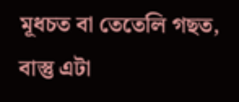মূধচত বা তেতেলি গছত, বাস্তু এটা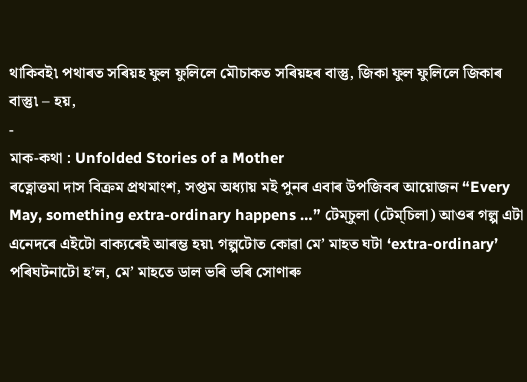থাকিবই৷ পথাৰত সৰিয়হ ফুল ফুলিলে মৌচাকত সৰিয়হৰ বাস্তু, জিকা ফুল ফুলিলে জিকাৰ বাস্তু৷ – হয়,
-
মাক-কথা : Unfolded Stories of a Mother
ৰত্নোত্তমা দাস বিক্ৰম প্ৰথমাংশ, সপ্তম অধ্যায় মই পুনৰ এবাৰ উপজিবৰ আয়োজন “Every May, something extra-ordinary happens …” টেম্চুলা (টেম্চিলা) আওৰ গল্প এটা এনেদৰে এইটো বাক্যৰেই আৰম্ভ হয়৷ গল্পটোত কোৱা মে’ মাহত ঘটা ‘extra-ordinary’ পৰিঘটনাটো হ’ল, মে’ মাহতে ডাল ভৰি ভৰি সোণাৰু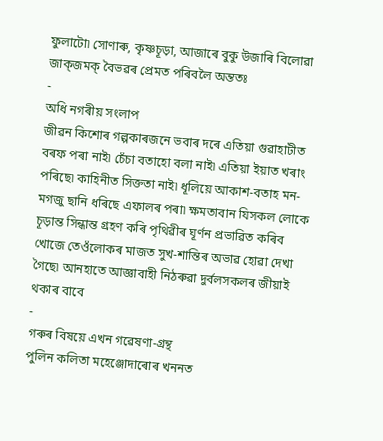ফুলাটো৷ সোণাৰু, কৃষ্ণচূড়া, আজাৰে বুকু উজাৰি বিলোৱা জাক্জমক্ বৈভৱৰ প্ৰেমত পৰিবলৈ অন্ততঃ
-
অধি নগৰীয় সংলাপ
জীৱন কিশোৰ গল্পকাৰজনে ভবাৰ দৰে এতিয়া গুৱাহাটীত বৰফ পৰা নাই৷ চেঁচা বতাহো বলা নাই৷ এতিয়া ইয়াত খৰাং পৰিছে৷ কাহিনীত সিক্ততা নাই৷ ধূলিয়ে আকাশ-বতাহ মন-মগজু ছানি ধৰিছে এফালৰ পৰা৷ ক্ষমতাবান যিসকল লোকে চূড়ান্ত সিন্ধান্ত গ্ৰহণ কৰি পৃথিৱীৰ ঘূৰ্ণন প্ৰভাৱিত কৰিব খোজে তেওঁলোকৰ মাজত সুখ-শান্তিৰ অভাৱ হোৱা দেখা গৈছে৷ আনহাতে আজ্ঞাবাহী নিঠৰুৱা দুৰ্বলসকলৰ জীয়াই থকাৰ বাবে
-
গৰুৰ বিষয়ে এখন গৱেষণা-গ্ৰন্থ
পুলিন কলিতা মহেঞ্জোদাৰোৰ খননত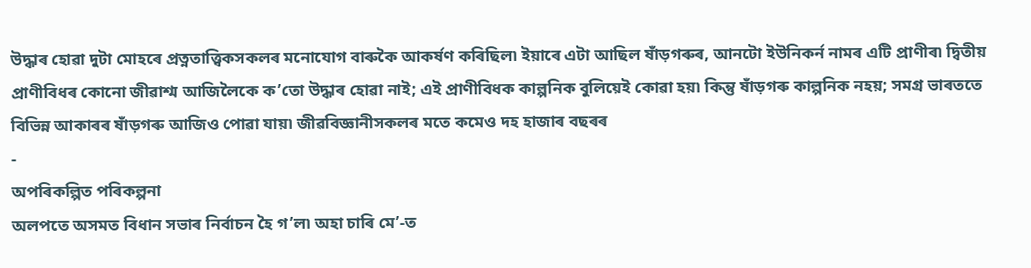উদ্ধাৰ হোৱা দুটা মোহৰে প্ৰত্নতাত্ত্বিকসকলৰ মনোযোগ বাৰুকৈ আকৰ্ষণ কৰিছিল৷ ইয়াৰে এটা আছিল ষাঁড়গৰুৰ, আনটো ইউনিকৰ্ন নামৰ এটি প্ৰাণীৰ৷ দ্বিতীয় প্ৰাণীবিধৰ কোনো জীৱাশ্ম আজিলৈকে ক’তো উদ্ধাৰ হোৱা নাই; এই প্ৰাণীবিধক কাল্পনিক বুলিয়েই কোৱা হয়৷ কিন্তু ষাঁড়গৰু কাল্পনিক নহয়; সমগ্ৰ ভাৰততে বিভিন্ন আকাৰৰ ষাঁড়গৰু আজিও পোৱা যায়৷ জীৱবিজ্ঞানীসকলৰ মতে কমেও দহ হাজাৰ বছৰৰ
-
অপৰিকল্পিত পৰিকল্পনা
অলপতে অসমত বিধান সভাৰ নিৰ্বাচন হৈ গ’ল৷ অহা চাৰি মে’-ত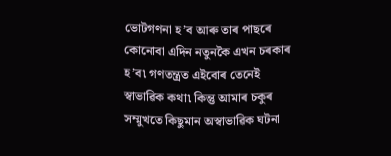ভোটগণনা হ’ব আৰু তাৰ পাছৰে কোনোবা এদিন নতুনকৈ এখন চৰকাৰ হ’ব৷ গণতন্ত্ৰত এইবোৰ তেনেই স্বাভাৱিক কথা৷ কিন্তু আমাৰ চকুৰ সম্মুখতে কিছুমান অস্বাভাৱিক ঘটনা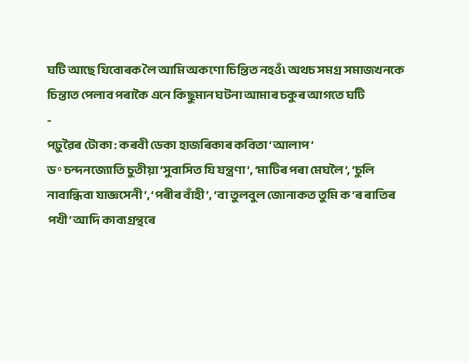ঘটি আছে যিবোৰক লৈ আমি অকণো চিন্তিত নহওঁ৷ অথচ সমগ্ৰ সমাজখনকে চিন্তাত পেলাব পৰাকৈ এনে কিছুমান ঘটনা আমাৰ চকুৰ আগতে ঘটি
-
পঢ়ুৱৈৰ টোকা : কৰবী ডেকা হাজৰিকাৰ কবিতা ‘আলাপ’
ড॰ চন্দনজ্যোতি চুতীয়া ‘সুবাসিত যি যন্ত্ৰণা’, ‘মাটিৰ পৰা মেঘলৈ’, ‘চুলি নাবান্ধিবা যাজ্ঞসেনী’, ‘পৰীৰ বাঁহী’, ‘বা তুলবুল জোনাকত তুমি ক’ৰ ৰাতিৰ পখী’ আদি কাব্যগ্ৰন্থৰে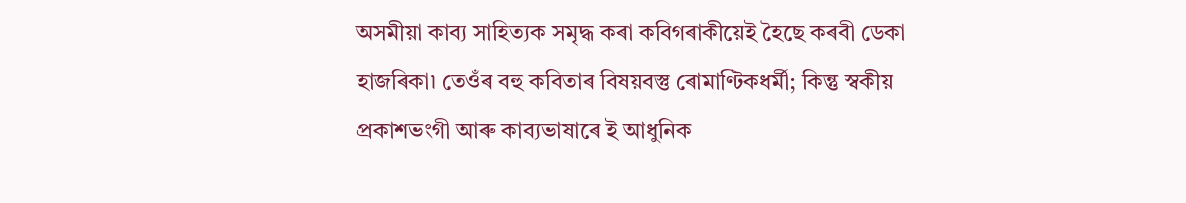অসমীয়া কাব্য সাহিত্যক সমৃদ্ধ কৰা কবিগৰাকীয়েই হৈছে কৰবী ডেকা হাজৰিকা৷ তেওঁৰ বহু কবিতাৰ বিষয়বস্তু ৰোমাণ্টিকধৰ্মী; কিন্তু স্বকীয় প্ৰকাশভংগী আৰু কাব্যভাষাৰে ই আধুনিক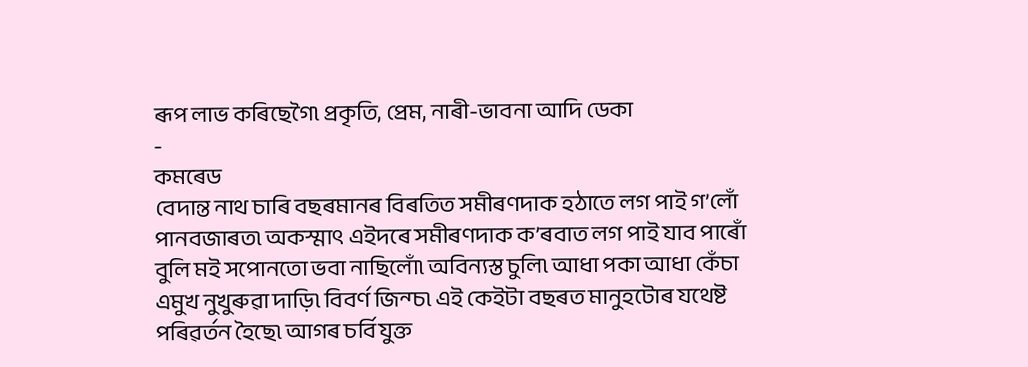ৰূপ লাভ কৰিছেগৈ৷ প্ৰকৃতি, প্ৰেম, নাৰী-ভাবনা আদি ডেকা
-
কমৰেড
বেদান্ত নাথ চাৰি বছৰমানৰ বিৰতিত সমীৰণদাক হঠাতে লগ পাই গ’লোঁ পানবজাৰত৷ অকস্মাৎ এইদৰে সমীৰণদাক ক’ৰবাত লগ পাই যাব পাৰোঁ বুলি মই সপোনতো ভবা নাছিলোঁ৷ অবিন্যস্ত চুলি৷ আধা পকা আধা কেঁচা এমুখ নুখুৰুৱা দাড়ি৷ বিবৰ্ণ জিন্চ৷ এই কেইটা বছৰত মানুহটোৰ যথেষ্ট পৰিৱৰ্তন হৈছে৷ আগৰ চৰ্বিযুক্ত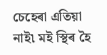চেহেৰা এতিয়া নাই৷ মই স্থিৰ হৈ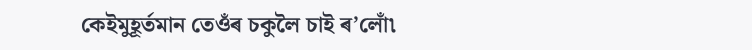কেইমুহূৰ্তমান তেওঁৰ চকুলৈ চাই ৰ’লোঁ৷